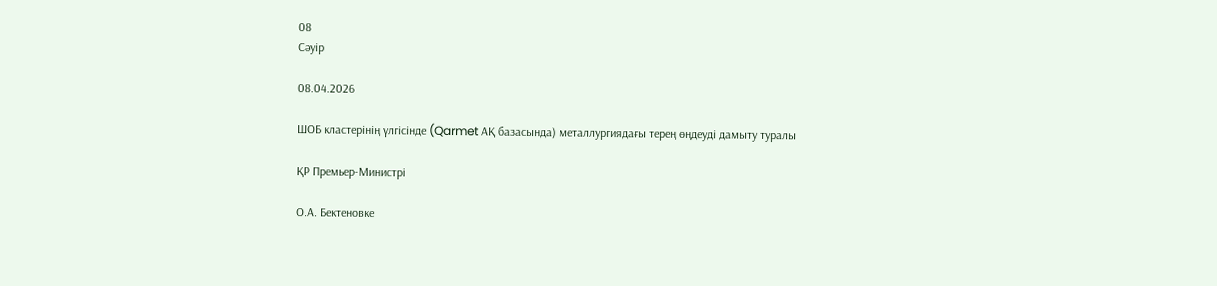08
Сәуір

08.04.2026

ШОБ кластерінің үлгісінде (Qarmet АҚ базасында) металлургиядағы терең өңдеуді дамыту туралы

ҚР Премьер-Министрі

О.А. Бектеновке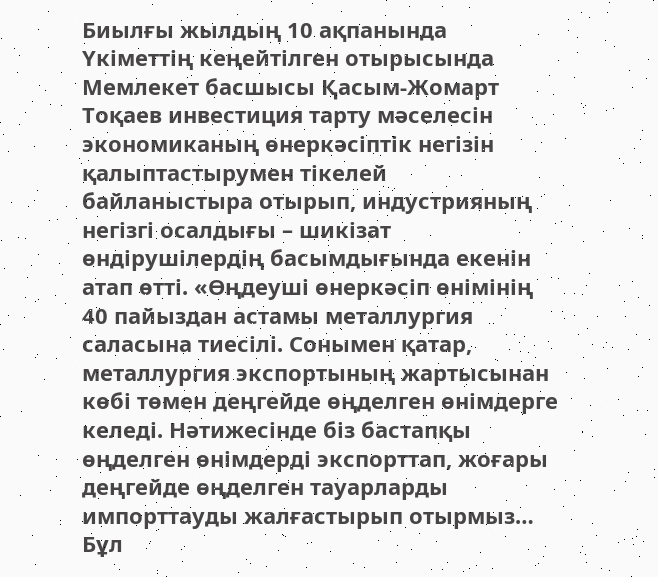Биылғы жылдың 10 ақпанында Үкіметтің кеңейтілген отырысында Мемлекет басшысы Қасым-Жомарт Тоқаев инвестиция тарту мәселесін экономиканың өнеркәсіптік негізін қалыптастырумен тікелей байланыстыра отырып, индустрияның негізгі осалдығы – шикізат өндірушілердің басымдығында екенін атап өтті. «Өңдеуші өнеркәсіп өнімінің 40 пайыздан астамы металлургия саласына тиесілі. Сонымен қатар, металлургия экспортының жартысынан көбі төмен деңгейде өңделген өнімдерге келеді. Нәтижесінде біз бастапқы өңделген өнімдерді экспорттап, жоғары деңгейде өңделген тауарларды импорттауды жалғастырып отырмыз… Бұл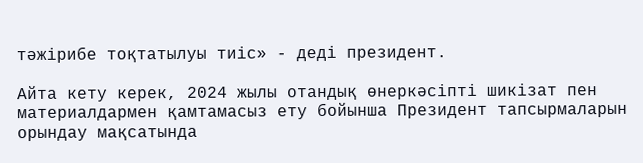тәжірибе тоқтатылуы тиіс» - деді президент.

Айта кету керек, 2024 жылы отандық өнеркәсіпті шикізат пен материалдармен қамтамасыз ету бойынша Президент тапсырмаларын орындау мақсатында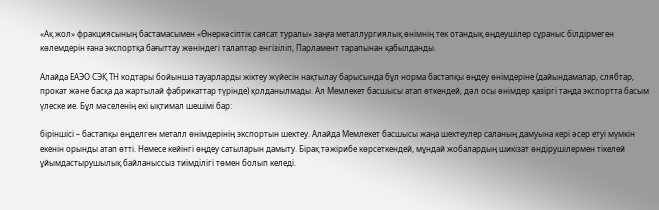«Ақ жол» фракциясының бастамасымен «Өнеркәсіптік саясат туралы» заңға металлургиялық өнімнің тек отандық өңдеушілер сұраныс білдірмеген көлемдерін ғана экспортқа бағыттау жөніндегі талаптар енгізіліп, Парламент тарапынан қабылданды.

Алайда ЕАЭО СЭҚ ТН кодтары бойынша тауарларды жіктеу жүйесін нақтылау барысында бұл норма бастапқы өңдеу өнімдеріне (дайындамалар, слябтар, прокат және басқа да жартылай фабрикаттар түрінде) қолданылмады. Ал Мемлекет басшысы атап өткендей, дәл осы өнімдер қазіргі таңда экспортта басым үлеске ие. Бұл мәселенің екі ықтимал шешімі бар:

біріншісі – бастапқы өңделген металл өнімдерінің экспортын шектеу. Алайда Мемлекет басшысы жаңа шектеулер саланың дамуына кері әсер етуі мүмкін екенін орынды атап өтті. Немесе кейінгі өңдеу сатыларын дамыту. Бірақ тәжірибе көрсеткендей, мұндай жобалардың шикізат өндірушілермен тікелей ұйымдастырушылық байланыссыз тиімділігі төмен болып келеді.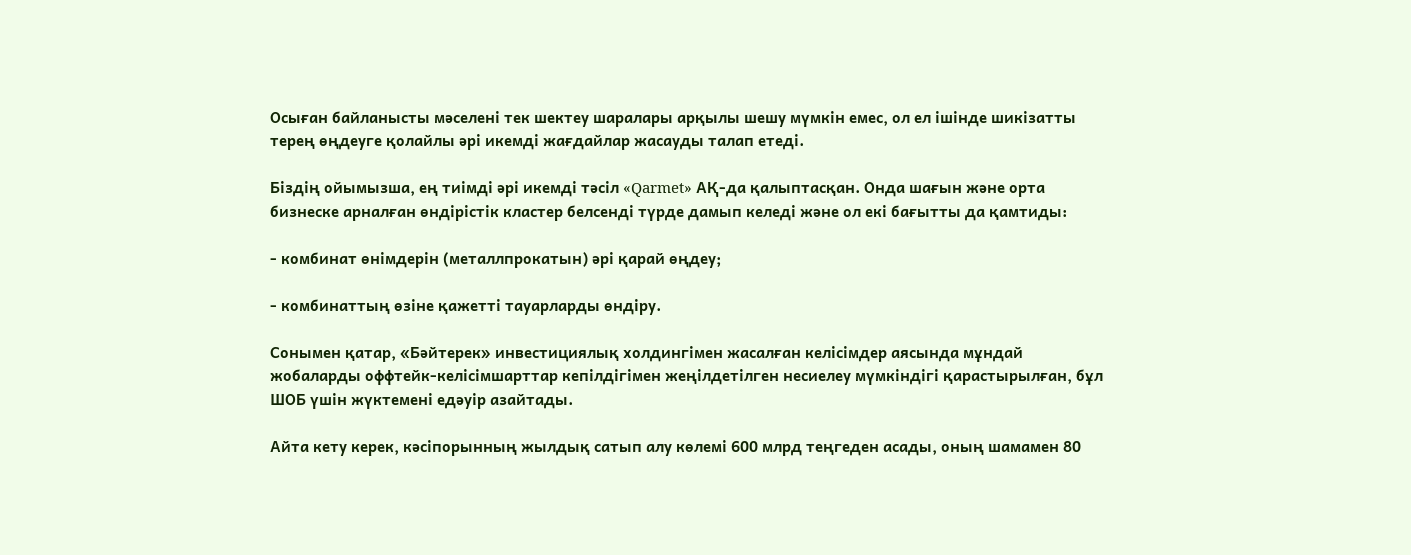Осыған байланысты мәселені тек шектеу шаралары арқылы шешу мүмкін емес, ол ел ішінде шикізатты терең өңдеуге қолайлы әрі икемді жағдайлар жасауды талап етеді.

Біздің ойымызша, ең тиімді әрі икемді тәсіл «Qarmet» АҚ-да қалыптасқан. Онда шағын және орта бизнеске арналған өндірістік кластер белсенді түрде дамып келеді және ол екі бағытты да қамтиды:

- комбинат өнімдерін (металлпрокатын) әрі қарай өңдеу;

- комбинаттың өзіне қажетті тауарларды өндіру.

Сонымен қатар, «Бәйтерек» инвестициялық холдингімен жасалған келісімдер аясында мұндай жобаларды оффтейк-келісімшарттар кепілдігімен жеңілдетілген несиелеу мүмкіндігі қарастырылған, бұл ШОБ үшін жүктемені едәуір азайтады.

Айта кету керек, кәсіпорынның жылдық сатып алу көлемі 600 млрд теңгеден асады, оның шамамен 80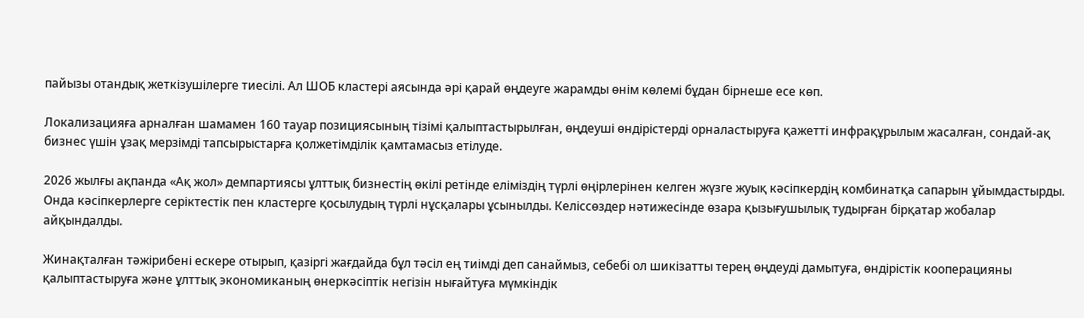пайызы отандық жеткізушілерге тиесілі. Ал ШОБ кластері аясында әрі қарай өңдеуге жарамды өнім көлемі бұдан бірнеше есе көп.

Локализацияға арналған шамамен 160 тауар позициясының тізімі қалыптастырылған, өңдеуші өндірістерді орналастыруға қажетті инфрақұрылым жасалған, сондай-ақ бизнес үшін ұзақ мерзімді тапсырыстарға қолжетімділік қамтамасыз етілуде.

2026 жылғы ақпанда «Ақ жол» демпартиясы ұлттық бизнестің өкілі ретінде еліміздің түрлі өңірлерінен келген жүзге жуық кәсіпкердің комбинатқа сапарын ұйымдастырды. Онда кәсіпкерлерге серіктестік пен кластерге қосылудың түрлі нұсқалары ұсынылды. Келіссөздер нәтижесінде өзара қызығушылық тудырған бірқатар жобалар айқындалды.

Жинақталған тәжірибені ескере отырып, қазіргі жағдайда бұл тәсіл ең тиімді деп санаймыз, себебі ол шикізатты терең өңдеуді дамытуға, өндірістік кооперацияны қалыптастыруға және ұлттық экономиканың өнеркәсіптік негізін нығайтуға мүмкіндік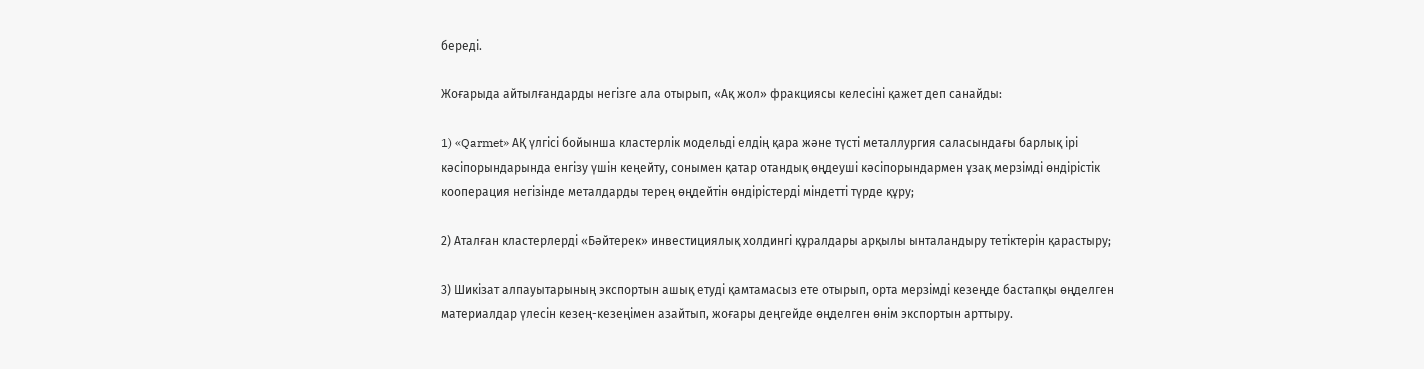береді.

Жоғарыда айтылғандарды негізге ала отырып, «Ақ жол» фракциясы келесіні қажет деп санайды:

1) «Qarmet» АҚ үлгісі бойынша кластерлік модельді елдің қара және түсті металлургия саласындағы барлық ірі кәсіпорындарында енгізу үшін кеңейту, сонымен қатар отандық өңдеуші кәсіпорындармен ұзақ мерзімді өндірістік кооперация негізінде металдарды терең өңдейтін өндірістерді міндетті түрде құру;

2) Аталған кластерлерді «Бәйтерек» инвестициялық холдингі құралдары арқылы ынталандыру тетіктерін қарастыру;

3) Шикізат алпауытарының экспортын ашық етуді қамтамасыз ете отырып, орта мерзімді кезеңде бастапқы өңделген материалдар үлесін кезең-кезеңімен азайтып, жоғары деңгейде өңделген өнім экспортын арттыру.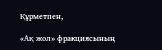Құрметпен,

«Ақ жол» фракциясының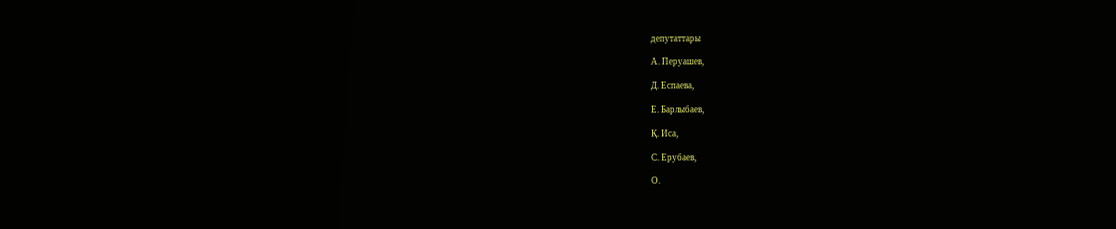депутаттары

А. Перуашев,

Д. Еспаева,

Е. Барлыбаев,

Қ. Иса,

С. Ерубаев,

О.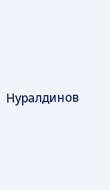Нуралдинов